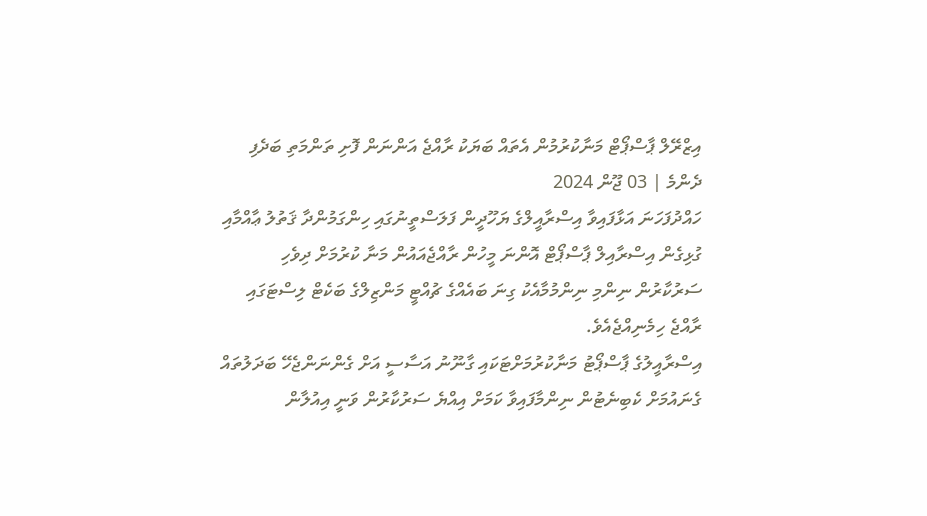އިޒްރޭލް ޕާސްޕޯޓް މަނާކުރުމުން އެތައް ބަޔަކު ރާއްޖެ އަންނަން ފޮށި ތަންމަތި ބަދެފި
ދެންމެ | 03 ޖޫން 2024
ހައްދުފަހަނަ އަޅާފައިވާ އިސްރާއީލްގެ ޔަހޫދީން ފަލަސްތީނުގައި ހިންގަމުންދާ ޤަތުލު ޢާއްމާއި ގުޅިގެން އިސްރާއިލް ޕާސްޕޯޓް އޮންނަ މީހުން ރާއްޖެއައުން މަނާ ކުރުމަށް ދިވެހި ސަރުކާރުން ނިންމި ނިންމުމާއެކު ގިނަ ބައެއްގެ ޗުއްޓީ މަންޒިލްގެ ބަކެޓް ލިސްޓަގައި ރާއްޖެ ހިމެނިއްޖެއެވެ.
އިސްރާއީލުގެ ޕާސްޕޯޓު މަނާކުރުމަށްޓަކައި ގާނޫނު އަސާސީ އަށް ގެންނަންޖެހޭ ބަދަލުތައް ގެނައުމަށް ކެބިނެޓުން ނިންމާފައިވާ ކަމަށް އިއްޔެ ސަރުކާރުން ވަނީ އިއުލާން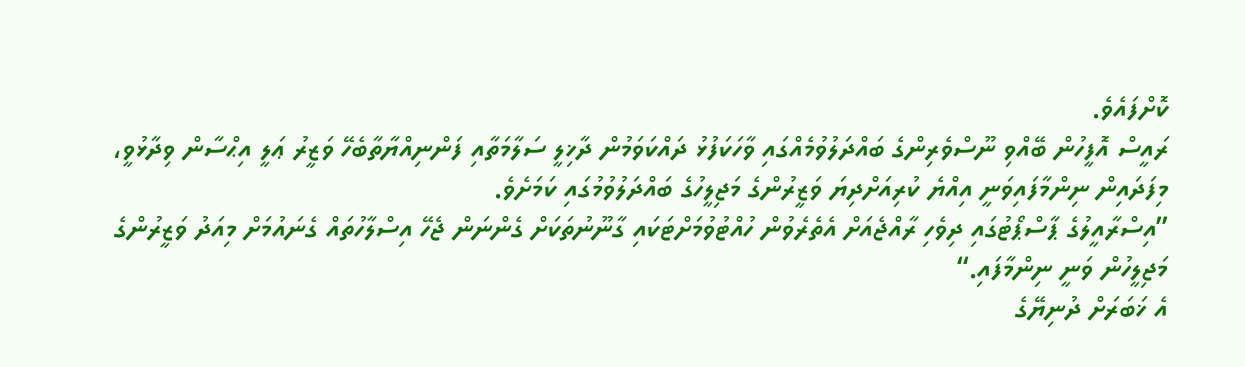ކޮށްފައެވެ.
ރައީސް އޮފީހުން ބޭއްވި ނޫސްވެރިންގެ ބައްދަލުވުމެއްގައި ވާހަކަފުޅު ދައްކަވަމުން ދާޚިލީ ސަލާމަތާއި ފަންނިއްޔާތާބެހޭ ވަޒީރު ޢަލީ އިޙްސާން ވިދާޅުވީ، މިފަދައިން ނިންމާފައިވަނީ އިއްޔެ ކުރިއަށްދިޔަ ވަޒީރުންގެ މަޖިލީހުގެ ބައްދަލުވުމުގައި ކަމަށެވެ.
”އިސްރާއީލުގެ ޕާސްޕޯޓުގައި ދިވެހި ރާއްޖެއަށް އެތެރެވުން ހުއްޓުވުމަށްޓަކައި ގާނޫނުތަކަށް ގެންނަން ޖެހޭ އިސްލާހުތައް ގެނައުމަށް މިއަދު ވަޒީރުންގެ މަޖިލީހުން ވަނީ ނިންމާފައި.“
އެ ޚަބަރަށް ދުނިޔޭގެ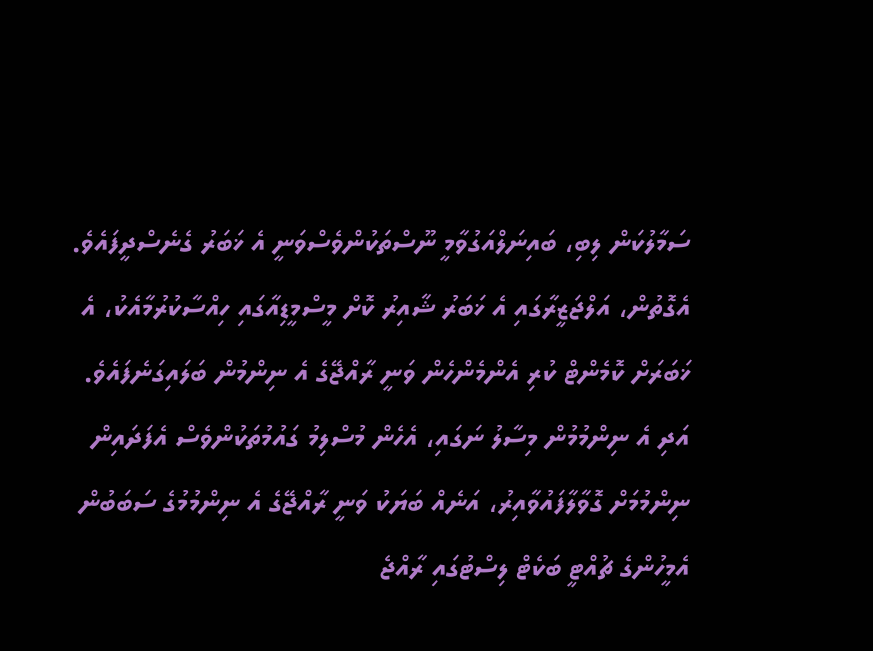ސަމާލުކަން ލިބި، ބައިނަލްއަގުވާމީ ނޫސްތަކުންވެސްވަނީ އެ ޚަބަރު ގެނެސްދީފައެވެ. އެގޮތުން، އަލްޖަޒީރާގައި އެ ޚަބަރު ޝާއިރު ކޮށް މީސްމީޑިއާގައި ހިއްސާކުރުމާއެކު، އެ ޚަބަރަށް ކޮމެންޓް ކުރި އެންމެންހެން ވަނީ ރާއްޖޭގެ އެ ނިންމުން ބަލައިގަނެފައެވެ.
އަދި އެ ނިންމުމުން މިސާލު ނަގައި، އެހެން މުސްލިމު ގައުމުތަކުންވެސް އެފަދައިން ނިންމުމަށް ގޮވާލާފައުވާއިރު، އަނެއް ބަޔަކު ވަނީ ރާއްޖޭގެ އެ ނިންމުމުގެ ސަބަބުން އެމީހުންގެ ޗުއްޓީ ބަކެޓް ލިސްޓުގައި ރާއްޖެ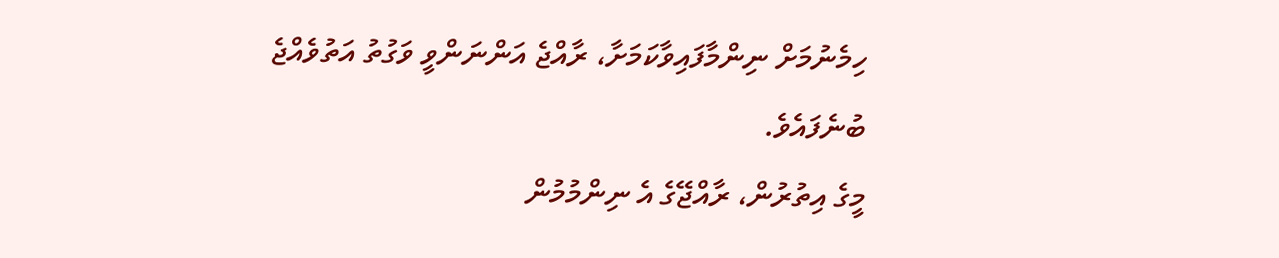ހިމެނުމަށް ނިންމާފައިވާކަމަށާ، ރާއްޖެ އަންނަންވީ ވަގުތު އަތުވެއްޖެ ބުނެފައެވެ.
މީގެ އިތުރުން، ރާއްޖޭގެ އެ ނިންމުމުން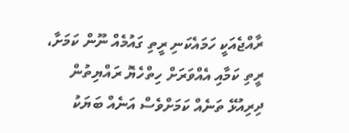ރާއްޖެއަކީ ހަމައެކަނި ރީތި ގައުމެއް ނޫން ކަމަށާ، ރީތި ކަމާއި އެއްވަރަށް ހިތްހެޔޮ ރައްޔިތުން ދިރިއުޅޭ ތަނެއް ކަމަށްވެސް އަނެއް ބަޔަކު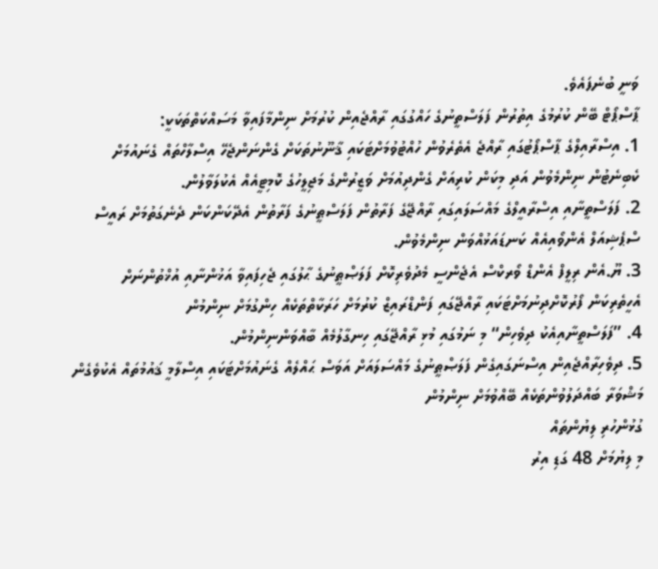ވަނީ ބުނެފައެވެ.
ޕާސްޕޯޓް ބޭން ކުރުމުގެ އިތުރުން ފަލަސްތީނުގެ ހައްގުގައި ރާއްޖެއިން ކުރުމަށް ނިންމާފައިވާ މަސައްކަތްތަކަކީ:
1. އިސްރާއިލްގެ ޕާސްޕޯޓުގައި ރާއްޖެ އެތެރެވުން ހުއްޓުވުމަށްޓަކައި ޤާނޫނުތަކަށް ގެންނަންޖެހޭ އިސްލާހްތައް ގެނައުމަށް ކެބިނެޓުން ނިންމެވުން އަދި މިކަން ކުރިއަށް ގެންދިއުމަށް ވަޒީރުންގެ މަޖިލީހުގެ ކޮމިޓީއެއް އެކުލަވާލުން.
2. ފަލަސްތީނާއި އިސްރާއީލްގެ މައްސަލައިގައި ރާއްޖޭގެ ފަރާތުން ފަލަސްޠީނުގެ ފަރާތުން އެދޭކަންކަން ދެނެގަތުމަށް ރައީސް ސްޕެޝިއަލް އެންވޯއިއެއް ކަނޑައަޅުއްވަން ނިންމެވުން.
3. ޔޫ.އެން ރިލީފް އެންޑް ވޯރކްސް އެޖެންސީ މެދުވެރިކޮށް ފަލަޞްޠީނުގެ ޙާލުގައި ޖެހިފައިވާ އަޚުންނާއި އުޚްތުންނަށް އެހީތެރިކަން ފޯރުކޮށްދިނުމަށްޓަކައި ރާއްޖޭގައި ފަންޑްރައިޒް ކުރުމަށް ހަރަކާތްތަކެއް ހިންގުމަށް ނިންމުން
4. ”ފަލަސްތީނާއިއެކު ދިވެހިން“ މި ނަމުގައި މުޅި ރާއްޖޭގައި ހިނގާލުމެއް ބާއްވަންނިންމުން.
5. ދިވެހިރާއްޖެއިން އިސްނަގައިގެން ފަލަޞްޠީނުގެ މައްސަލައަށް އަވަސް ޙައްލެއް ގެނައުމަށްޓަކައި އިސްލާމީ ޤައުމުތައް އެކުވެގެން މަޝްވަރާ ބައްދަލުވުންތަކެއް ބޭއްވުމަށް ނިންމުން
ގުޅުންހުރި ލިޔުންތައް
މި ލިޔުމަށް 48 ގަޑި އިރު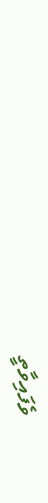ވެފައިވާތީ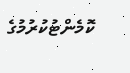ކޮމެންޓުކުރުމުގެ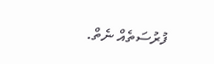ފުރުސަތެއް ނެތް.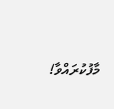މާފުކުރައްވާ!